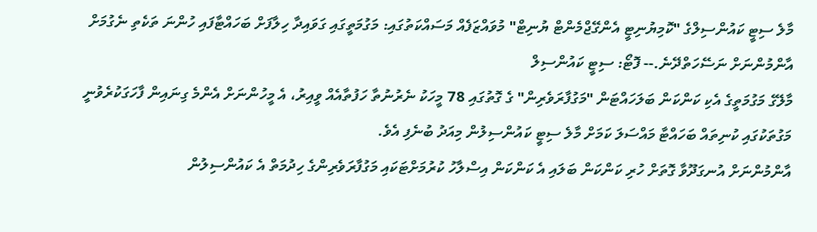މާލެ ސިޓީ ކައުންސިލްގެ "ކޮމިޔުނިޓީ އެންގޭޖްމެންޓް ޔުނިޓް" މުވައްޒަފެއް މަސައްކަތުގައި: މަގުމަތީގައި ގަވައިދާ ހިލާފަށް ބަހައްޓާފައި ހުންނަ ތަކެތި ނެގުމަށް އާންމުންނަށް ނަސޭހަތްދޭނެ.-- ފޮޓޯ: ސިޓީ ކައުންސިލް
މާލޭގެ މަގުމަތީގެ އެކި ކަންކަން ބަލަހައްޓަން "މަގުފާރަވެރިން" ގެ ގޮތުގައި 78 މީހަކު ނެރުނުތާ ހަފުތާއެއް ވީއިރު، އެ މީހުންނަށް އެންމެ ގިނައިން ފާހަގަކުރެވުނީ މަގުތަކުގައި ކުނިތައް ބަހައްޓާ މައްސަލަ ކަމަށް މާލެ ސިޓީ ކައުންސިލުން މިއަދު ބުނެފި އެވެ.
އާންމުންނަށް އުނގަދޫވާ ގޮތަށް ހުރި ކަންކަން ބަލައި އެ ކަންކަން އިސްލާހު ކުރުމަށްޓަކައި މަގުފާރަވެރިންގެ ހިދުމަތް އެ ކައުންސިލުން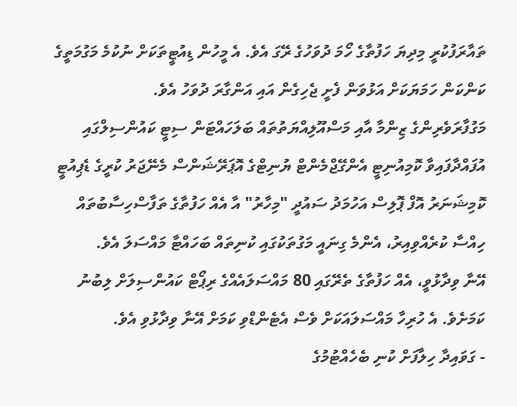ތައާރަފުކުރީ މިދިޔަ ހަފުތާގެ ހޯމަ ދުވަހުގެ ރޭގަ އެވެ. އެ މީހުން ޑިއުޓީތަކަށް ނުކުމެ މަގުމަތީގެ ކަންކަން ހަމަޔަކަށް އަޅުވަން ފެށީ ޖެހިގެން އައި އަންގާރަ ދުވަހު އެވެ.
މަގުފާރަވެރިންގެ ޒިންމާ އާއި މަސްއޫލިއްޔަތުތައް ބަލަހައްޓަން ސިޓީ ކައުންސިލްގައި އުފައްދާފައިވާ ކޮމިއުނިޓީ އެންގޭޖްމެންޓް ޔުނިޓްގެ އޮޕަރޭޝަންސް މެނޭޖަރު ކުރީގެ ޑެޕިއުޓީ ކޮމިޝަނަރު އޮފް ޕޮލިސް އަހުމަދު ސައުދީ "މިހާރު" އާ އެއް ހަފުތާގެ ތަފާސްހިސާބުތައް ހިއްސާ ކުރެއްވިއިރު، އެންމެ ގިނައީ މަގުތަކުގައި ކުނިތައް ބަހައްޓާ މައްސަލަ އެވެ.
އޭނާ ވިދާޅުވީ، އެއް ހަފުތާގެ ތެރޭގައި 80 މައްސަލައެއްގެ ރިޕޯޓް ކައުންސިލަށް ލިބުނު ކަމަށެވެ. އެ ހުރިހާ މައްސަލައަކަށް ވެސް އެޓެންޑްވި ކަމަށް އޭނާ ވިދާޅުވި އެވެ.
- ގަވައިދާ ހިލާފަށް ކުނި ބެހެއްޓުމުގެ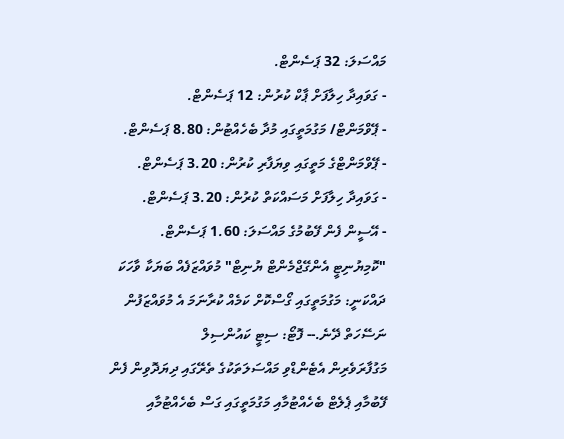މައްސަލަ: 32 ޕަސެންޓް.
- ގަވައިދާ ހިލާފަށް ޕާކް ކުރުން: 12 ޕަސެންޓް.
- ޕޭވްމަންޓް/ މަގުމަތީގައި މުދާ ބެހެއްޓުން: 8.80 ޕަސެންޓް.
- ޕޭވްމަންޓްގެ މަތީގައި ވިޔަފާރި ކުރުން: 3.20 ޕަސެންޓް.
- ގަވައިދާ ހިލާފަށް މަސައްކަތް ކުރުން: 3.20 ޕަސެންޓް.
- އޭސީން ފެން ފޭބުމުގެ މައްސަލަ: 1.60 ޕަސެންޓް.
"ކޮމިޔުނިޓީ އެންގޭޖްމެންޓް ޔުނިޓް" މުވައްޒަފެއް ބަޔަކާ ވާހަކަ ދައްކަނީ: މަގުމަތީގައި ގޯސްކޮށް ކަމެއް ކުރާނަމަ އެ މުވައްޒަފުން ނަސޭހަތް ދޭނެ.-- ފޮޓޯ: ސިޓީ ކައުންސިލް
މަގުފާރަވެރިން އެޓެންޑްވި މައްސަލަތަކުގެ ތެރޭގައި ދިޔަދޮވިން ފެން ފޭބުމާއި ޕެލެޓް ބެހެއްޓުމާއި މަގުމަތީގައި ގަސް ބެހެއްޓުމާއި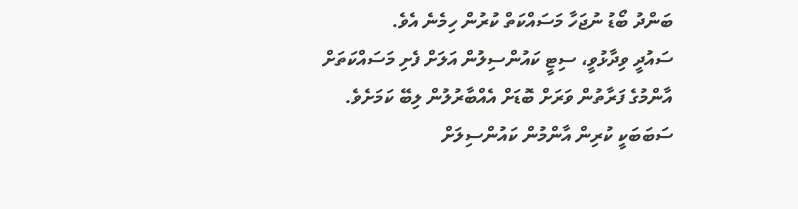ބަންދު ބޯޑު ނުޖަހާ މަސައްކަތް ކުރުން ހިމެނެ އެވެ.
ސައުދީ ވިދާޅުވީ، ސިޓީ ކައުންސިލުން އަލަށް ފެށި މަސައްކަތަށް އާންމުގެ ފަރާތުން ވަރަށް ބޮޑަށް އެއްބާރުލުން ލިބޭ ކަމަށެވެ. ސަބަބަކީ ކުރިން އާންމުން ކައުންސިލަށް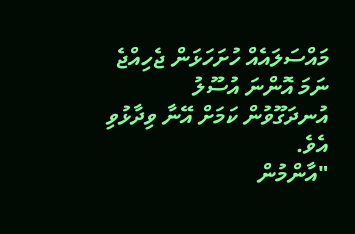މައްސަލައެއް ހުށަހަޅަން ޖެހިއްޖެ ނަމަ އޮންނަ އުސޫލު އުނދަގޫވުން ކަމަށް އޭނާ ވިދާޅުވި އެވެ.
"އާންމުން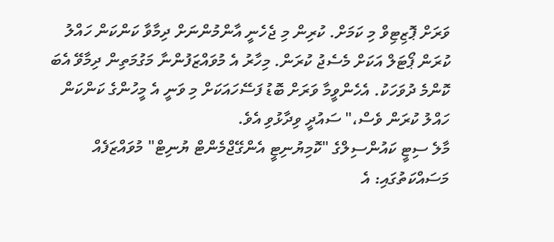ވަރަށް ޕޮޒިޓިވް މި ކަމަށް. ކުރިން މި ޖެހެނީ އާންމުންނަށް ދިމާވާ ކަންކަން ހައްލު ކުރަން ޕޯޓަލް އަކަށް މެސެޖު ކުރަން. މިހާރު އެ މުވައްޒަފުންނާ މަގުމަތިން ދިމާވޭ އެބަ ކޮންމެ ދުވަހަކު. އެހެންވީމާ ވަރަށް ބޮޑު ފަސޭހައަކަށް މި ވަނީ އެ މީހުންގެ ކަންކަން ހައްލު ކުރަން ވެސް،" ސައުދީ ވިދާޅުވި އެވެ.
މާލެ ސިޓީ ކައުންސިލްގެ "ކޮމިޔުނިޓީ އެންގޭޖްމެންޓް ޔުނިޓް" މުވައްޒަފެއް މަސައްކަތުގައި: އެ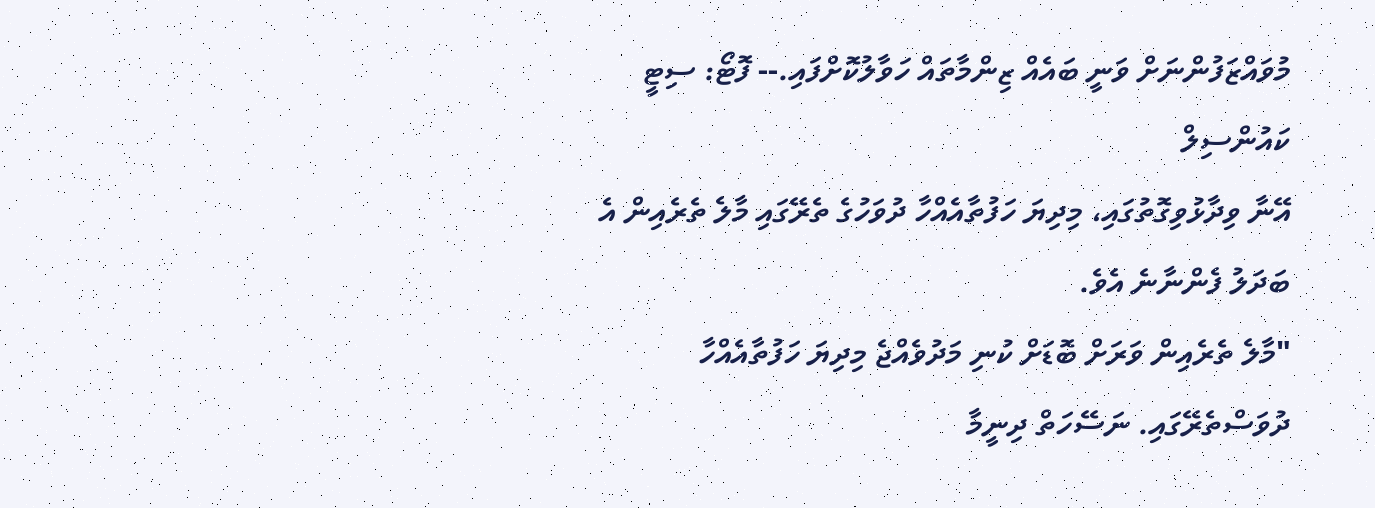މުވައްޒަފުންނަށް ވަނީ ބައެއް ޒިންމާތައް ހަވާލުކޮށްފައި.-- ފޮޓޯ: ސިޓީ ކައުންސިލް
އޭނާ ވިދާޅުވިގޮތުގައި، މިދިޔަ ހަފުތާއެއްހާ ދުވަހުގެ ތެރޭގައި މާލެ ތެރެއިން އެ ބަދަލު ފެންނާނެ އެވެ.
"މާލެ ތެރެއިން ވަރަށް ބޮޑަށް ކުނި މަދުވެއްޖެ މިދިޔަ ހަފުތާއެއްހާ ދުވަސްތެރޭގައި. ނަސޭހަތް ދިނީމާ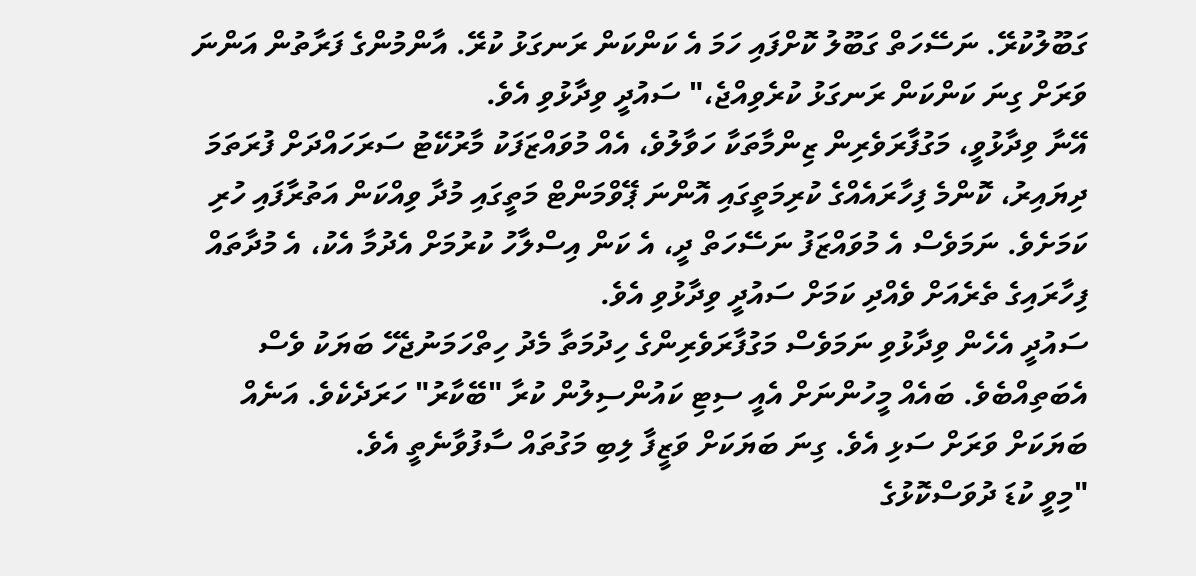ގަބޫލުކުރޭ. ނަސޭހަތް ގަބޫލު ކޮށްފައި ހަމަ އެ ކަންކަން ރަނގަޅު ކުރޭ. އާންމުންގެ ފަރާތުން އަންނަ ވަރަށް ގިނަ ކަންކަން ރަނގަޅު ކުރެވިއްޖެ،" ސައުދީ ވިދާޅުވި އެވެ.
އޭނާ ވިދާޅުވީ، މަގުފާރަވެރިން ޒިންމާތަކާ ހަވާލުވެ، އެއް މުވައްޒަފަކު މާރުކޭޓު ސަރަހައްދަށް ފުރަތަމަ ދިޔައިރު، ކޮންމެ ފިހާރައެއްގެ ކުރިމަތީގައި އޮންނަ ޕޭވްމަންޓް މަތީގައި މުދާ ވިއްކަން އަތުރާފައި ހުރި ކަމަށެވެ. ނަމަވެސް އެ މުވައްޒަފު ނަސޭހަތް ދީ، އެ ކަން އިސްލާހު ކުރުމަށް އެދުމާ އެކު، އެ މުދާތައް ފިހާރައިގެ ތެރެއަށް ވެއްދި ކަމަށް ސައުދީ ވިދާޅުވި އެވެ.
ސައުދީ އެހެން ވިދާޅުވި ނަމަވެސް މަގުފާރަވެރިންގެ ހިދުމަތާ މެދު ހިތްހަމަނުޖެހޭ ބަޔަކު ވެސް އެބަތިއްބެވެ. ބައެއް މީހުންނަށް އެއީ ސިޓި ކައުންސިލުން ކުރާ "ބޭކާރު" ހަރަދެކެވެ. އަނެއް ބަޔަކަށް ވަރަށް ސަޅި އެވެ. ގިނަ ބަޔަކަށް ވަޒީފާ ލިބި މަގުތައް ސާފުވާނެތީ އެވެ.
"މިވީ ކުޑަ ދުވަސްކޮޅުގެ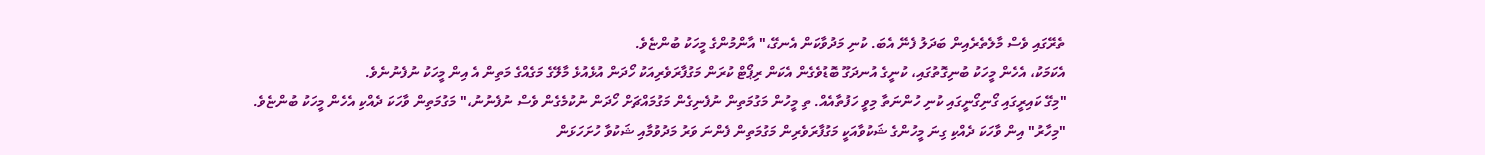ތެރޭގައި ވެސް މާލެތެރެއިން ބަދަލު ފެނޭ އެބަ. ކުނި މަދުވާކަން އެނގޭ،" އާންމުންގެ މީހަކު ބުންޏެވެ.
އެކަމަކު، އެހެން މީހަކު ބުނިގޮތުގައި، ކުނީގެ އުނދަގޫ ބޮޑުވެގެން އެކަން ރިޕޯޓް ކުރަން މަގުފާރަވެރިއަކު ހޯދަން އުޅެއުޅެ މާލޭގެ މަގެއްގެ މަތިން އެ އިން މީހަކު ނުފެނުނެވެ.
"މިގޭ ކައިރީގައި ގޯނިގޯނީގައި ކުނި ހުންނަތާ މިވީ ހަފުތާއެއް. ތި މީހުން މަގުމަތިން ނުފެނިގެން މަގުމައްޗަށް ހޯދަން ނުކުމެގެން ވެސް ނުފެނުނު،" މަގުމަތިން ވާހަކަ ދެއްކި އެހެން މީހަކު ބުންޏެވެ.
"މިހާރު" އިން ވާހަކަ ދެއްކި ގިނަ މީހުންގެ ޝަކުވާއަކީ މަގުފާރަވެރިން މަގުމަތިން ފެންނަ ވަރު މަދުވުމާއި ޝަކުވާ ހުށަހަޅަން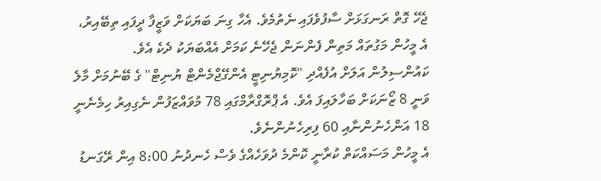ޖެހޭ ގޮތް ރަނގަޅަށް ސާފުވެފައި ނެތުމެވެ. އެހާ ގިނަ ބަޔަކަށް ވަޒީފާ ދީފައި ތިބޭއިރު، އެ މީހުން މަގުތައް މަތިން ފެންނަން ޖެހޭނެ ކަމަށް އެއްބަޔަކު ދެކެ އެވެ.
ކައުންސިލުން އަލަށް އުފެއްދި "ކޮމިޔުނިޓީ އެންގޭޖްމެންޓް ޔުނިޓް" ގެ ބޭނުމަށް މާލެ ވަނީ 8 ޒޯނަކަށް ބަހާލައިފަ އެވެ. އެ ޕްރޮގްރާމްގައި 78 މުވައްޒަފުން ނެގިއިރު ހިމެނެނީ 18 އަންހެނުންނާއި 60 ފިރިހެނުންނެވެ.
އެ މީހުން މަސައްކަތް ކުރާނީ ކޮންމެ ދުވަހެއްގެ ވެސް ހެނދުނު 8:00 އިން ރޭގަނޑު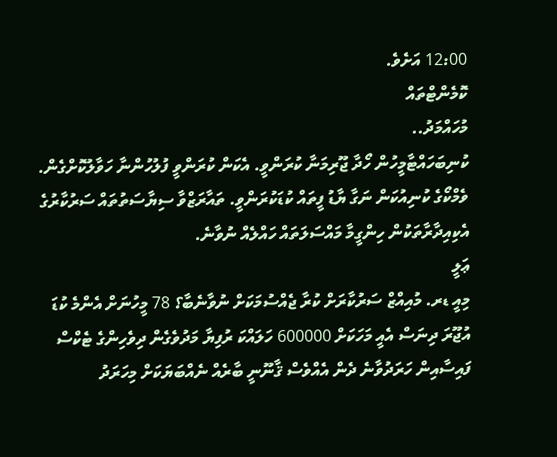12:00 އަށެވެ.
ކޮމެންޓްތައް
މުހައްމަދު..
ކުނިބަހައްޓާމީހުން ހޯދާ ޖޫރިމަނާ ކުރަންވީ. އެކަން ކުރަންވީ ފުލުހުންނާ ހަވާލުކޮށްގެން. ވެމްކޯގެ ކުނިއުކަން ނަގާ ޔާޑު ފީތައް ކުޑަކުރަންވީ. ތައާރަޒްވާ ސިޔާސަތުތައް ސަރުކާރުގެ އެކިއިދާރާތަކުން ހިންގީމާ މައްސަލަތައް ހައްލެއް ނުވާނެ.
ޢަލީ
މިއީ ޑރ. މުއިއްޒް ސަރުކާރަށް ކުރާ ޖެއްސުމަކަށް ނުވާނެބާ؟ 78 މީހުނަށް އެންމެ ކުޑަ އުޖޫރަ ދިނަސް އެއީ މަހަކަށް 600000 ހަލައްކަ ރުފިޔާ މަދުވެގެން ދިވެހިންގެ ޓެކްސް ފައިސާއިން ހަރަދުވާނެ ދެން އެއްވެސް ޤާނޫނީ ބާރެއް ނެއްބަޔަކަށް މިހަރަދު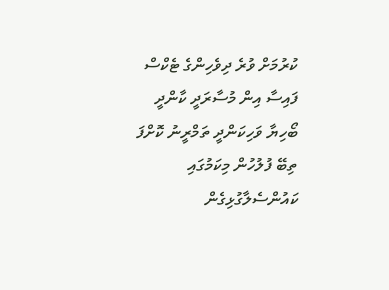ކުރުމަށް ވުރެ ދިވެހިންގެ ޓެކްސް ފައިސާ އިން މުސާރަދީ ކާންދީ ބޯހިޔާ ވަހިކަންދީ ތަމްރީނު ކޮށްފަ ތިބޭ ފުލުހުން މިކަމުގައި ކައުންސެލާގުޅިގެން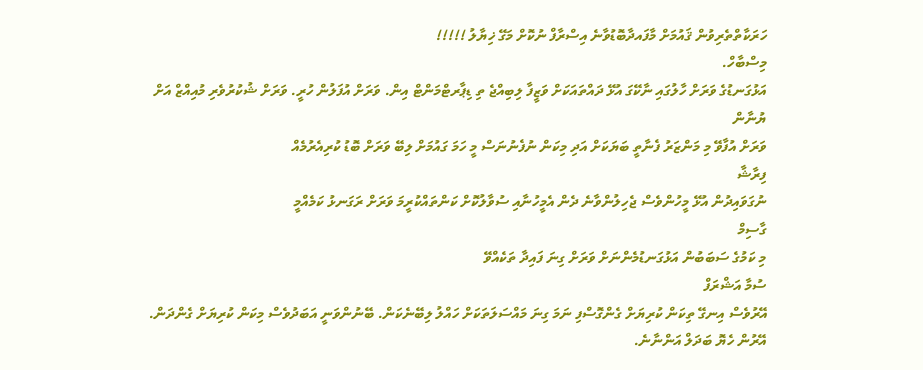ހަރަކާތްތެރިވުން ޤައުމަށް މާފައދާބޮޑުވާނެ އިސްރާފް ނުކޮށް މަގޭ ޚިޔާލު !!!!!
މިސްބާހް.
އަޅުގަނޑުގެ ވަރަށް ހާލުގައި ނާކޭގަ އުޅޭ ދައްތައަކަށް ވަޒީފާ ލިބިއްޖެ ތި ޑިޕާރޓްމަންޓް އިން. ވަރަށް އުފަލުން ހުރީ. ވަރަށް ޝުކުރުވެރި މުއިއްޒް އަށް
ޔުނާން
ވަރަށް އުފާވޭ މި މަންޒަރު ފެނާތީ ބަޔަކަށް އަދި މިކަން ނުފެނުނަސް މީ ހަމަ ގައުމަށް ލިބޭ ވަރަށް ބޮޑު ކުރިއެރުމެއް
ފިރާޝާ
ނުގަވައިދުން އުޅޭ މީހުންވެސް ޖެހިލުންވާނެ ދެން އެމީހުނާއި ސުވާލުކޮށް ކަންތައްކުރީމަ ވަރަށް ރަގަނޅު ކަމެއްމީ
ގާސިމް
މި ކަމުގެ ސަބަބުން އަޅުގަނޑުމެންނަށް ވަރަށް ގިނަ ފައިދާ ތަކެއްވޭ
ސުމާ އަޝްރަފް
އޭރުވެސް އިނގޭ ތިކަން ކުރިޔަށް ގެންގޮސްފި ނަމަ ގިނަ މައްސަލަތަކަށް ހައްލު ލިބޭނެކަން. ބޭނުންވަނީ އަބަދުވެސް މިކަން ކުރިޔަށް ގެންދަން. އޭރުން ހެޔޮ ބަދަލް އަންނާނެ.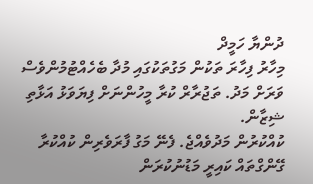ދުންޔާ ހަމީދް
މިހާރު ފިހާރަ ތަކުން މަގުތަކުގައި މުދާ ބެހެއްޓުމުންވެސް ވަރަށް މަދު. ތަޖުރާރް ކުރާ މީހުންނަށް ފިޔަވަޅު އަޅާތި
ޝިޒާން.
ކުއްކުރުން މަދުވެއްޖެ. ފެނޭ މަގު ފާރަވެރިން ކުއްކުރާ ގޭންގްތައް ކައިރީ މަޑުނުކުރަން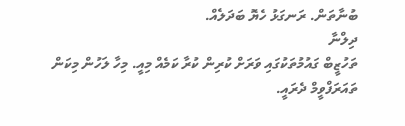ބުނާތަން. ރަނގަޅު ހެޔޮ ބަދަލެއް.
ދިލްނާ
ތަހުޒީބް ގައުމުތަކުގައި ވަރަށް ކުރިން ކުރާ ކަމެއް މިއީ. މިހާ ލަހުން މިކަން ތައަރަފްވީމް ދެރައީ.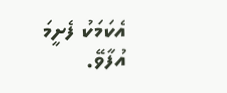އެކަމަކު ފެށީމަ އުފާވޭ.